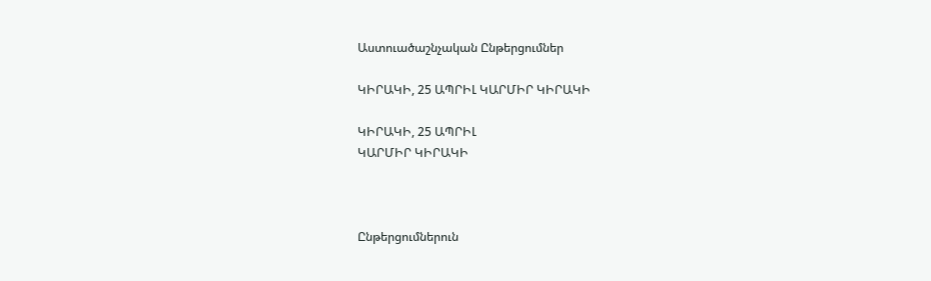Աստուածաշնչական Ընթերցումներ

ԿԻՐԱԿԻ, 25 ԱՊՐԻԼ ԿԱՐՄԻՐ ԿԻՐԱԿԻ

ԿԻՐԱԿԻ, 25 ԱՊՐԻԼ
ԿԱՐՄԻՐ ԿԻՐԱԿԻ



Ընթերցումներուն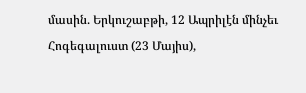մասին. Երկուշաբթի, 12 Ապրիլէն մինչեւ Հոգեգալուստ (23 Մայիս),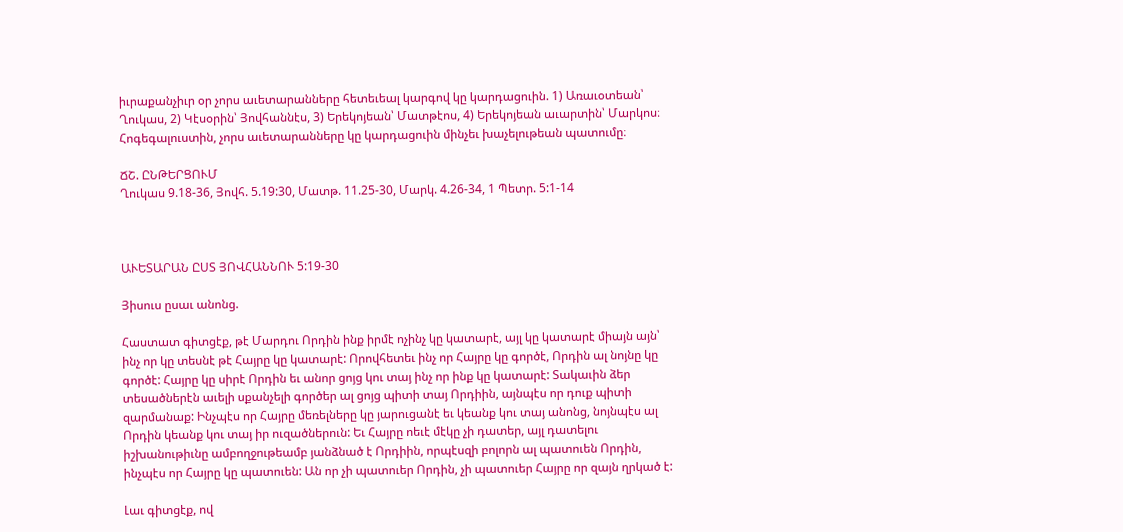իւրաքանչիւր օր չորս աւետարանները հետեւեալ կարգով կը կարդացուին. 1) Առաւօտեան՝ Ղուկաս, 2) Կէսօրին՝ Յովհաննէս, 3) Երեկոյեան՝ Մատթէոս, 4) Երեկոյեան աւարտին՝ Մարկոս։ Հոգեգալուստին, չորս աւետարանները կը կարդացուին մինչեւ խաչելութեան պատումը։

ՃՇ. ԸՆԹԵՐՑՈՒՄ
Ղուկաս 9.18-36, Յովհ. 5.19:30, Մատթ. 11.25-30, Մարկ. 4.26-34, 1 Պետր. 5:1-14



ԱՒԵՏԱՐԱՆ ԸՍՏ ՅՈՎՀԱՆՆՈՒ 5:19-30

Յիսուս ըսաւ անոնց.

Հաստատ գիտցէք, թէ Մարդու Որդին ինք իրմէ ոչինչ կը կատարէ, այլ կը կատարէ միայն այն՝ ինչ որ կը տեսնէ թէ Հայրը կը կատարէ: Որովհետեւ ինչ որ Հայրը կը գործէ, Որդին ալ նոյնը կը գործէ: Հայրը կը սիրէ Որդին եւ անոր ցոյց կու տայ ինչ որ ինք կը կատարէ: Տակաւին ձեր տեսածներէն աւելի սքանչելի գործեր ալ ցոյց պիտի տայ Որդիին, այնպէս որ դուք պիտի զարմանաք: Ինչպէս որ Հայրը մեռելները կը յարուցանէ եւ կեանք կու տայ անոնց, նոյնպէս ալ Որդին կեանք կու տայ իր ուզածներուն: Եւ Հայրը ոեւէ մէկը չի դատեր, այլ դատելու իշխանութիւնը ամբողջութեամբ յանձնած է Որդիին, որպէսզի բոլորն ալ պատուեն Որդին, ինչպէս որ Հայրը կը պատուեն: Ան որ չի պատուեր Որդին, չի պատուեր Հայրը որ զայն ղրկած է:

Լաւ գիտցէք, ով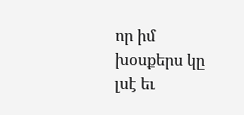որ իմ խօսքերս կը լսէ եւ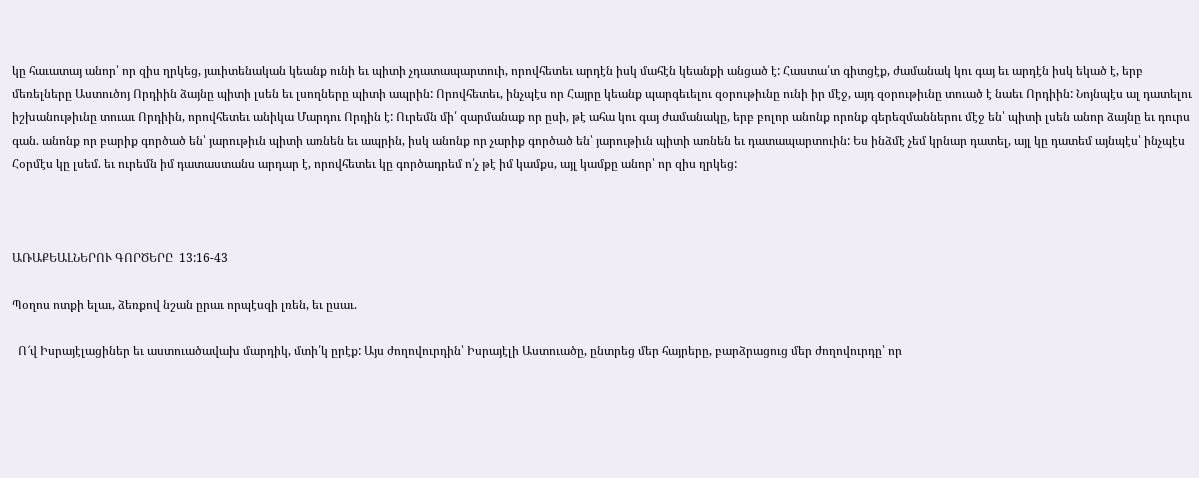կը հաւատայ անոր՝ որ զիս ղրկեց, յաւիտենական կեանք ունի եւ պիտի չդատապարտուի, որովհետեւ արդէն իսկ մահէն կեանքի անցած է: Հաստա՛տ գիտցէք, ժամանակ կու գայ եւ արդէն իսկ եկած է, երբ մեռելները Աստուծոյ Որդիին ձայնը պիտի լսեն եւ լսողները պիտի ապրին: Որովհետեւ, ինչպէս որ Հայրը կեանք պարգեւելու զօրութիւնը ունի իր մէջ, այդ զօրութիւնը տուած է նաեւ Որդիին: Նոյնպէս ալ դատելու իշխանութիւնը տուաւ Որդիին, որովհետեւ անիկա Մարդու Որդին է: Ուրեմն մի՛ զարմանաք որ ըսի, թէ ահա կու գայ ժամանակը, երբ բոլոր անոնք որոնք գերեզմաններու մէջ են՝ պիտի լսեն անոր ձայնը եւ դուրս գան. անոնք որ բարիք գործած են՝ յարութիւն պիտի առնեն եւ ապրին, իսկ անոնք որ չարիք գործած են՝ յարութիւն պիտի առնեն եւ դատապարտուին: Ես ինձմէ չեմ կրնար դատել, այլ կը դատեմ այնպէս՝ ինչպէս Հօրմէս կը լսեմ. եւ ուրեմն իմ դատաստանս արդար է, որովհետեւ կը գործադրեմ ո՛չ թէ իմ կամքս, այլ կամքը անոր՝ որ զիս ղրկեց:



ԱՌԱՔԵԱԼՆԵՐՈՒ ԳՈՐԾԵՐԸ  13:16-43

Պօղոս ոտքի ելաւ, ձեռքով նշան ըրաւ որպէսզի լռեն, եւ ըսաւ.

  Ո՜վ Իսրայէլացիներ եւ աստուածավախ մարդիկ, մտի՛կ ըրէք: Այս ժողովուրդին՝ Իսրայէլի Աստուածը, ընտրեց մեր հայրերը, բարձրացուց մեր ժողովուրդը՝ որ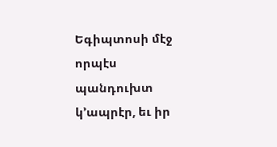Եգիպտոսի մէջ որպէս պանդուխտ կ’ապրէր, եւ իր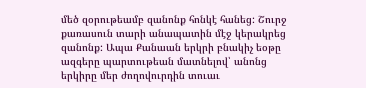մեծ զօրութեամբ զանոնք հոնկէ հանեց: Շուրջ քառասուն տարի անապատին մէջ կերակրեց զանոնք: Ապա Քանաան երկրի բնակիչ եօթը ազգերը պարտութեան մատնելով՝ անոնց երկիրը մեր ժողովուրդին տուաւ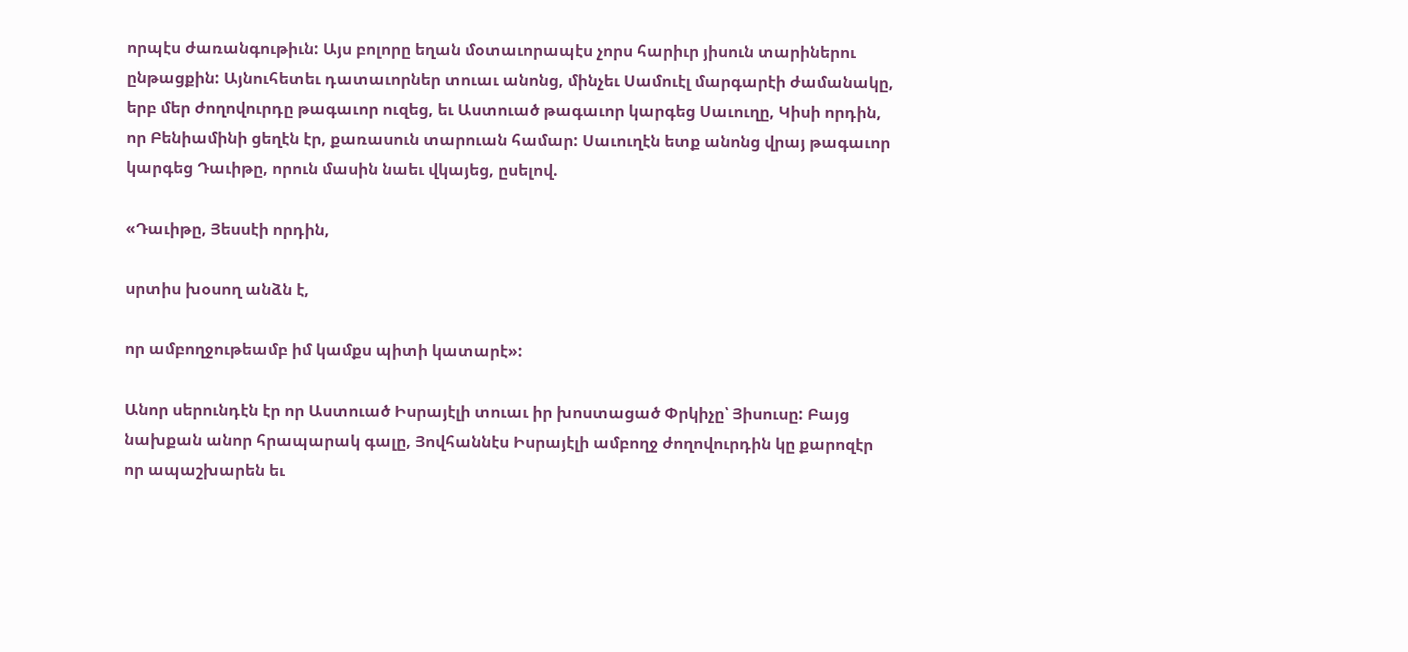որպէս ժառանգութիւն: Այս բոլորը եղան մօտաւորապէս չորս հարիւր յիսուն տարիներու ընթացքին: Այնուհետեւ դատաւորներ տուաւ անոնց, մինչեւ Սամուէլ մարգարէի ժամանակը, երբ մեր ժողովուրդը թագաւոր ուզեց, եւ Աստուած թագաւոր կարգեց Սաւուղը, Կիսի որդին, որ Բենիամինի ցեղէն էր, քառասուն տարուան համար: Սաւուղէն ետք անոնց վրայ թագաւոր կարգեց Դաւիթը, որուն մասին նաեւ վկայեց, ըսելով.

«Դաւիթը, Յեսսէի որդին,

սրտիս խօսող անձն է,

որ ամբողջութեամբ իմ կամքս պիտի կատարէ»:

Անոր սերունդէն էր որ Աստուած Իսրայէլի տուաւ իր խոստացած Փրկիչը՝ Յիսուսը: Բայց նախքան անոր հրապարակ գալը, Յովհաննէս Իսրայէլի ամբողջ ժողովուրդին կը քարոզէր որ ապաշխարեն եւ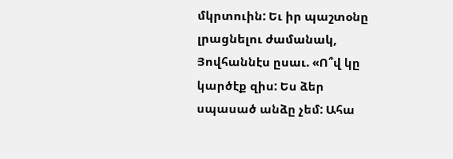մկրտուին: Եւ իր պաշտօնը լրացնելու ժամանակ, Յովհաննէս ըսաւ. «Ո՞վ կը կարծէք զիս: Ես ձեր սպասած անձը չեմ: Ահա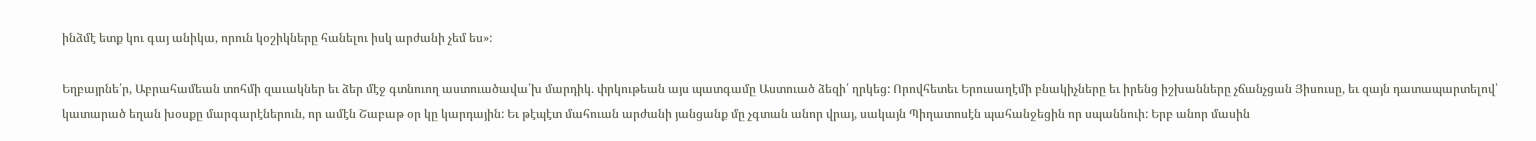ինձմէ ետք կու գայ անիկա, որուն կօշիկները հանելու իսկ արժանի չեմ ես»:

Եղբայրնե՛ր, Աբրահամեան տոհմի զաւակներ եւ ձեր մէջ գտնուող աստուածավա՛խ մարդիկ. փրկութեան այս պատգամը Աստուած ձեզի՛ ղրկեց: Որովհետեւ Երուսաղէմի բնակիչները եւ իրենց իշխանները չճանչցան Յիսուսը, եւ զայն դատապարտելով՝ կատարած եղան խօսքը մարգարէներուն, որ ամէն Շաբաթ օր կը կարդային: Եւ թէպէտ մահուան արժանի յանցանք մը չգտան անոր վրայ, սակայն Պիղատոսէն պահանջեցին որ սպաննուի: Երբ անոր մասին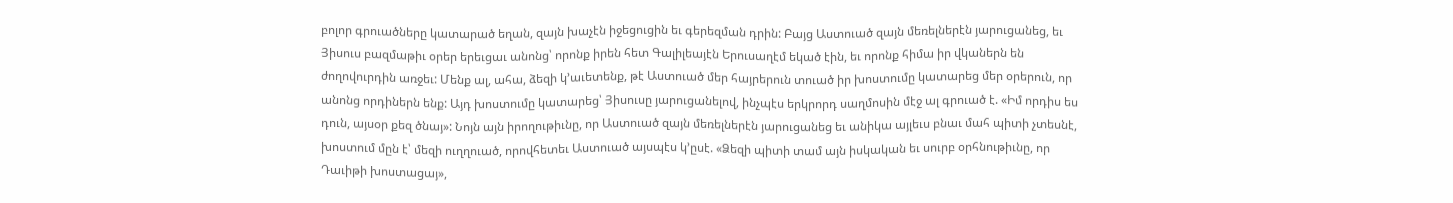բոլոր գրուածները կատարած եղան, զայն խաչէն իջեցուցին եւ գերեզման դրին: Բայց Աստուած զայն մեռելներէն յարուցանեց, եւ Յիսուս բազմաթիւ օրեր երեւցաւ անոնց՝ որոնք իրեն հետ Գալիլեայէն Երուսաղէմ եկած էին, եւ որոնք հիմա իր վկաներն են ժողովուրդին առջեւ: Մենք ալ, ահա, ձեզի կ’աւետենք, թէ Աստուած մեր հայրերուն տուած իր խոստումը կատարեց մեր օրերուն, որ անոնց որդիներն ենք: Այդ խոստումը կատարեց՝ Յիսուսը յարուցանելով, ինչպէս երկրորդ սաղմոսին մէջ ալ գրուած է. «Իմ որդիս ես դուն, այսօր քեզ ծնայ»: Նոյն այն իրողութիւնը, որ Աստուած զայն մեռելներէն յարուցանեց եւ անիկա այլեւս բնաւ մահ պիտի չտեսնէ, խոստում մըն է՝ մեզի ուղղուած, որովհետեւ Աստուած այսպէս կ’ըսէ. «Ձեզի պիտի տամ այն իսկական եւ սուրբ օրհնութիւնը, որ Դաւիթի խոստացայ»,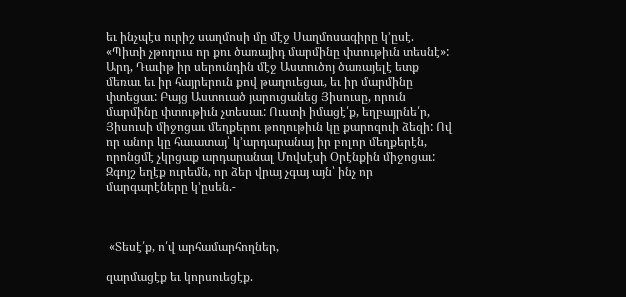եւ ինչպէս ուրիշ սաղմոսի մը մէջ Սաղմոսագիրը կ’ըսէ. «Պիտի չթողուս որ քու ծառայիդ մարմինը փտութիւն տեսնէ»: Արդ, Դաւիթ իր սերունդին մէջ Աստուծոյ ծառայելէ ետք մեռաւ եւ իր հայրերուն քով թաղուեցաւ, եւ իր մարմինը փտեցաւ: Բայց Աստուած յարուցանեց Յիսուսը, որուն մարմինը փտութիւն չտեսաւ: Ուստի իմացէ՛ք, եղբայրնե՛ր, Յիսուսի միջոցաւ մեղքերու թողութիւն կը քարոզուի ձեզի: Ով որ անոր կը հաւատայ՝ կ’արդարանայ իր բոլոր մեղքերէն, որոնցմէ չկրցաք արդարանալ Մովսէսի Օրէնքին միջոցաւ: Զգոյշ եղէք ուրեմն, որ ձեր վրայ չգայ այն՝ ինչ որ մարգարէները կ’ըսեն.-



 «Տեսէ՛ք, ո՛վ արհամարհողներ,

զարմացէք եւ կորսուեցէք.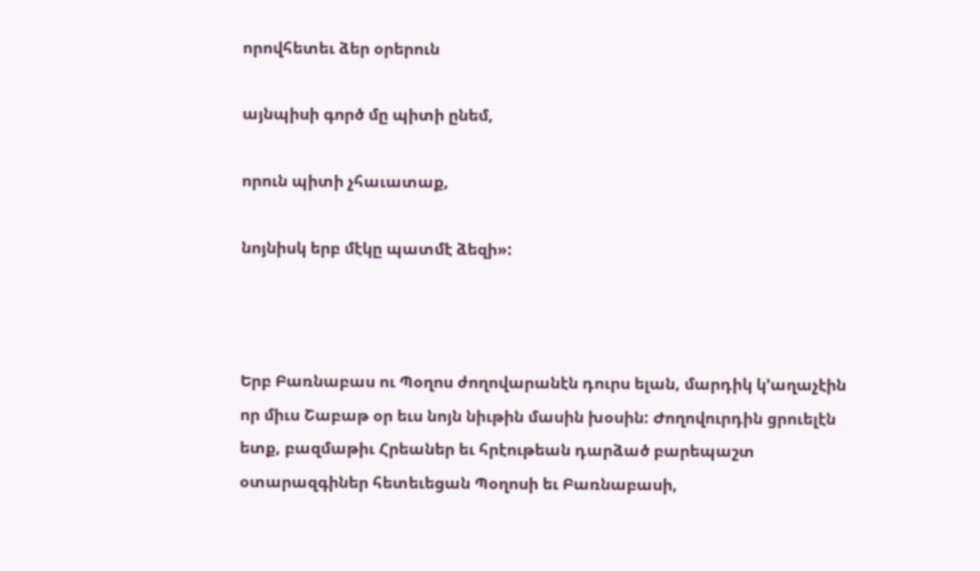որովհետեւ ձեր օրերուն

այնպիսի գործ մը պիտի ընեմ,

որուն պիտի չհաւատաք,

նոյնիսկ երբ մէկը պատմէ ձեզի»:



Երբ Բառնաբաս ու Պօղոս ժողովարանէն դուրս ելան, մարդիկ կ’աղաչէին որ միւս Շաբաթ օր եւս նոյն նիւթին մասին խօսին: Ժողովուրդին ցրուելէն ետք, բազմաթիւ Հրեաներ եւ հրէութեան դարձած բարեպաշտ օտարազգիներ հետեւեցան Պօղոսի եւ Բառնաբասի,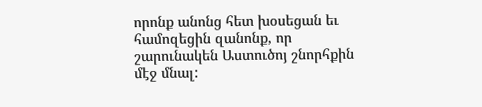որոնք անոնց հետ խօսեցան եւ համոզեցին զանոնք, որ շարունակեն Աստուծոյ շնորհքին մէջ մնալ: